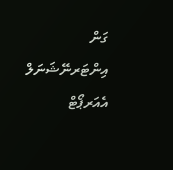ގަން އިންޓަރނޭޝަނަލް އެއަރޕޯޓް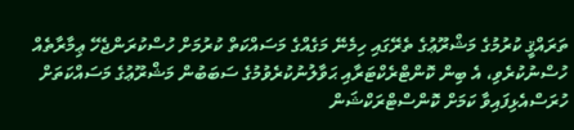ތަރައްޤީ ކުރުމުގެ މަޝްރޫޢުގެ ތެރޭގައި ހިމެނޭ މަގެއްގެ މަސައްކަތް ކުރުމަށް ހުސްކުރަންޖެހޭ ޢިމާރާތެއް ހުސްނުކުރެވި، އެ ބިން ކޮންޓްރެކްޓަރާއި ޙަވާލުނުކުރެވުމުގެ ސަބަބުން މަޝްރޫޢުގެ މަސައްކަތަށް ހުރަސްއެޅިފައިވާ ކަމަށް ކޮންސްޓްރަކްޝަން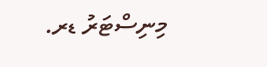މިނިސްޓަރު ޑރ.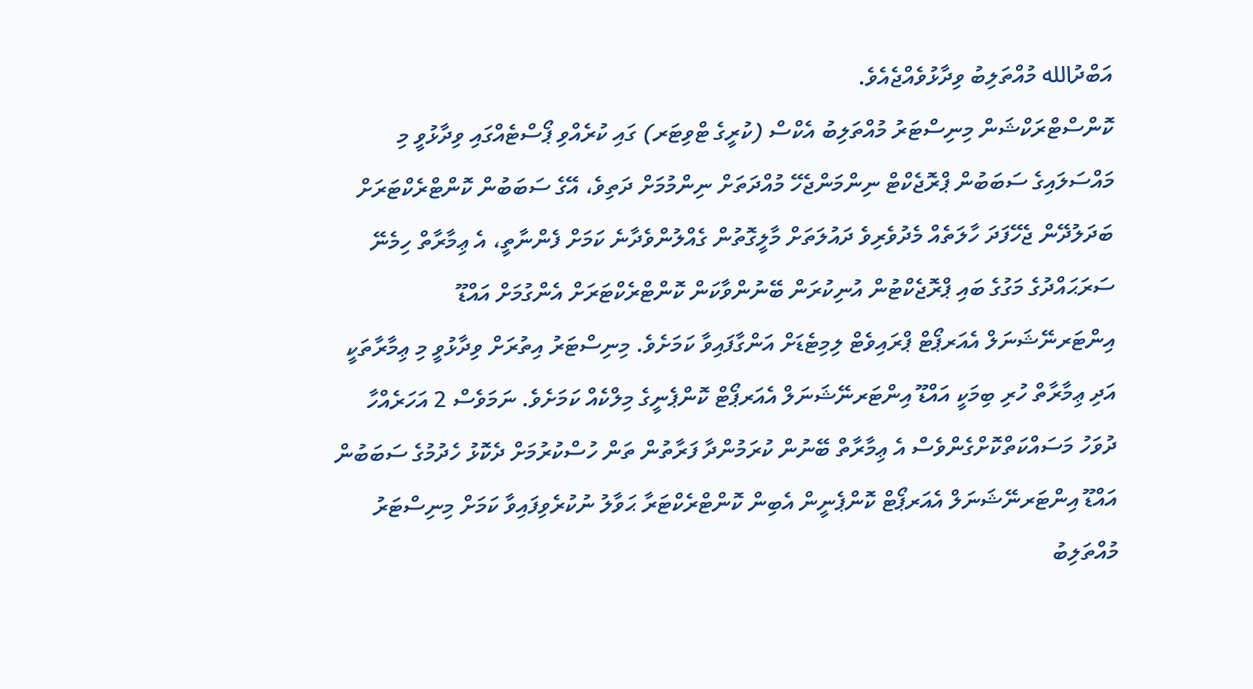އަބްދުالله މުއްތަލިބު ވިދާޅުވެއްޖެއެވެ.
ކޮންސްޓްރަކްޝަން މިނިސްޓަރު މުއްތަލިބު އެކްސް (ކުރީގެ ޓްވިޓަރ) ގައި ކުރެއްވި ޕޯސްޓެއްގައި ވިދާޅުވީ މި މައްސަލައިގެ ސަބަބުން ޕްރޮޖެކްޓް ނިންމަންޖެހޭ މުއްދަތަށް ނިންމުމަށް ދަތިވެ، އޭގެ ސަބަބުން ކޮންޓްރެކްޓަރަށް ބަދަލުދޭން ޖެހޭފަދަ ހާލަތެއް މެދުވެރިވެ ދައުލަތަށް މާލީގޮތުން ގެއްލުންވެދާނެ ކަމަށް ފެންނާތީ، އެ ޢިމާރާތް ހިމެނޭ ސަރަޙައްދުގެ މަގުގެ ބައި ޕްރޮޖެކްޓުން އުނިކުރަން ބޭނުންވާކަން ކޮންޓްރެކްޓަރަށް އެންގުމަށް އައްޑޫ އިންޓަރނޭޝަނަލް އެއަރޕޯޓް ޕްރައިވެޓް ލިމިޓެޑަށް އަންގާފައިވާ ކަމަށެވެ. މިނިސްޓަރު އިތުރަށް ވިދާޅުވީ މި ޢިމާރާތަކީ އަދި ޢިމާރާތް ހުރި ބިމަކީ އައްޑޫ އިންޓަރނޭޝަނަލް އެއަރޕޯޓް ކޮންޕެނީގެ މިލްކެއް ކަމަށެވެ. ނަމަވެސް 2 އަހަރެއްހާ ދުވަހު މަސައްކަތްކޮށްގެންވެސް އެ ޢިމާރާތް ބޭނުން ކުރަމުންދާ ފަރާތުން ތަން ހުސްކުރުމަށް ދެކޮޅު ހެދުމުގެ ސަބަބުން އައްޑޫ އިންޓަރނޭޝަނަލް އެއަރޕޯޓް ކޮންޕެނީން އެބިން ކޮންޓްރެކްޓަރާ ޙަވާލު ނުކުރެވިފައިވާ ކަމަށް މިނިސްޓަރު މުއްތަލިބު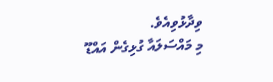ވިދާޅުވިއެވެ.
މި މައްސަލައާ ގުޅިގެން އައްޑޫ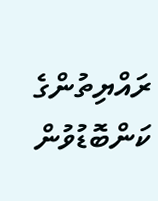ރައްޔިތުންގެ ކަންބޮޑުވުން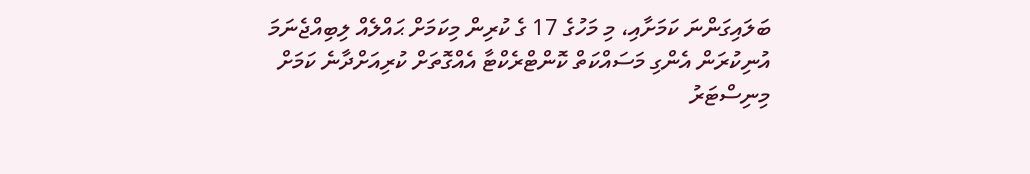ބަލައިގަންނަ ކަމަށާއި، މި މަހުގެ 17 ގެ ކުރިން މިކަމަށް ޙައްލެއް ލިބިއްޖެނަމަ އުނިކުރަން އެންގި މަސައްކަތް ކޮންޓްރެކްޓާ އެއްގޮތަށް ކުރިއަށްދާނެ ކަމަށް މިނިސްޓަރު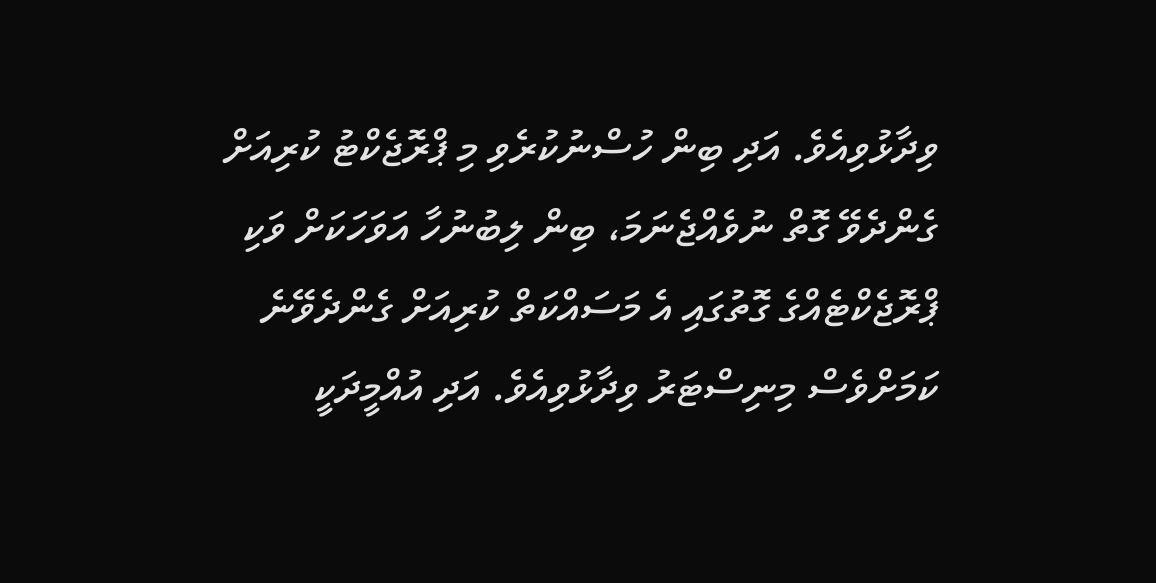ވިދާޅުވިއެވެ. އަދި ބިން ހުސްނުކުރެވި މި ޕްރޮޖެކްޓު ކުރިއަށް ގެންދެވޭ ގޮތް ނުވެއްޖެނަމަ، ބިން ލިބުނުހާ އަވަހަކަށް ވަކި ޕްރޮޖެކްޓެއްގެ ގޮތުގައި އެ މަސައްކަތް ކުރިއަށް ގެންދެވޭނެ ކަމަށްވެސް މިނިސްޓަރު ވިދާޅުވިއެވެ. އަދި އުއްމީދަކީ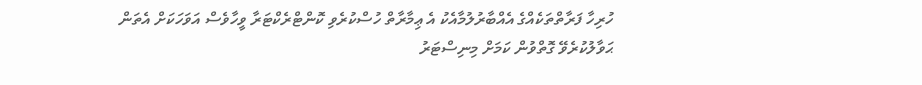ހުރިހާ ފަރާތްތަކެއްގެ އެއްބާރުލުމާއެކު އެ ޢިމާރާތް ހުސްކުރެވި ކޮންޓްރެކްޓަރާ ވީހާވެސް އަވަހަކަށް އެތަން ޙަވާލުކުރެވޭ ގޮތްވުން ކަމަށް މިނިސްޓަރު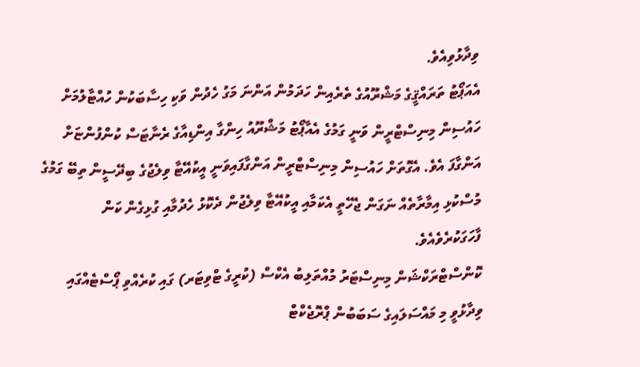ވިދާޅުވިއެވެ.
އެއަޕޯޓު ތަރައްޤީގެ މަޝްރޫއުގެ ތެރެއިން ހަދަމުން އަންނަ މަގު ހެދުން ވަކި ހިސާބަކުން ހުއްޓާލުމަށް ހައުސިން މިނިސްޓްރީން ވަނީ ގަމުގެ އެއާޕޯޓު މަޝްރޫއު ހިންގާ އިންޑިއާގެ ރެނާޓަސް ކުންފުންޏަށް އަންގާފަ އެވެ. އެގޮތަށް ހައުސިން މިނިސްޓްރީން އަންގާފައިވަނީ އީކުއޭޓާ ވިލެޖުގެ ބިދޭސީން ތިބޭ ގަމުގެ މުސްކުޅި އިމާރާތެއް ނަގަން ޖެހޭތީ އެކަމާއި އީކުއޭޓާ ވިލެޖުން ދެކޮޅު ހެދުމާއި ގުޅިގެން ކަން ފާހަގަކުރެވެއެވެ.
ކޮންސްޓްރަކްޝަން މިނިސްޓަރު މުއްތަލިބު އެކްސް (ކުރީގެ ޓްވިޓަރ) ގައި ކުރެއްވި ޕޯސްޓެއްގައި ވިދާޅުވީ މި މައްސަލައިގެ ސަބަބުން ޕްރޮޖެކްޓް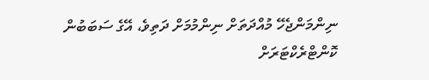ނިންމަންޖެހޭ މުއްދަތަށް ނިންމުމަށް ދަތިވެ، އޭގެ ސަބަބުން ކޮންޓްރެކްޓަރަށް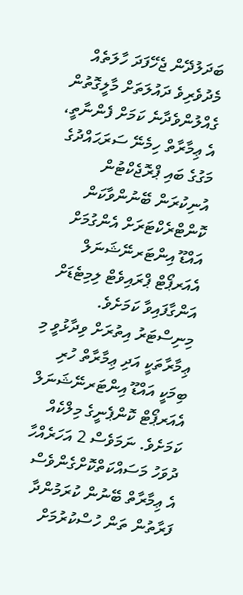ބަދަލުދޭން ޖެހޭފަދަ ހާލަތެއް މެދުވެރިވެ ދައުލަތަށް މާލީގޮތުން ގެއްލުންވެދާނެ ކަމަށް ފެންނާތީ، އެ ޢިމާރާތް ހިމެނޭ ސަރަޙައްދުގެ މަގުގެ ބައި ޕްރޮޖެކްޓުން އުނިކުރަން ބޭނުންވާކަން ކޮންޓްރެކްޓަރަށް އެންގުމަށް އައްޑޫ އިންޓަރނޭޝަނަލް އެއަރޕޯޓް ޕްރައިވެޓް ލިމިޓެޑަށް އަންގާފައިވާ ކަމަށެވެ. މިނިސްޓަރު އިތުރަށް ވިދާޅުވީ މި ޢިމާރާތަކީ އަދި ޢިމާރާތް ހުރި ބިމަކީ އައްޑޫ އިންޓަރނޭޝަނަލް އެއަރޕޯޓް ކޮންޕެނީގެ މިލްކެއް ކަމަށެވެ. ނަމަވެސް 2 އަހަރެއްހާ ދުވަހު މަސައްކަތްކޮށްގެންވެސް އެ ޢިމާރާތް ބޭނުން ކުރަމުންދާ ފަރާތުން ތަން ހުސްކުރުމަށް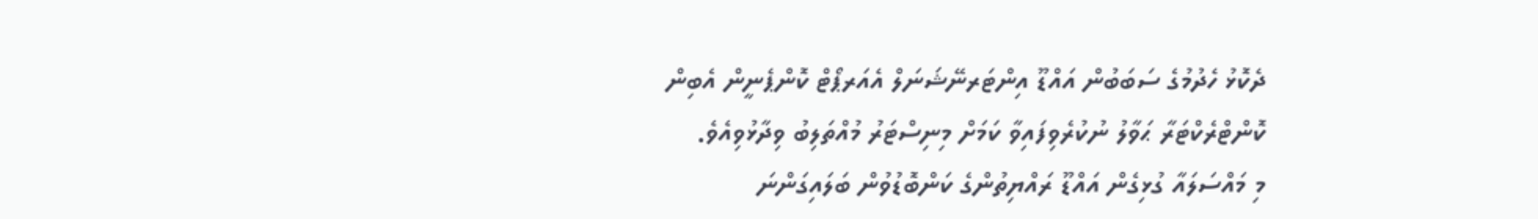ދެކޮޅު ހެދުމުގެ ސަބަބުން އައްޑޫ އިންޓަރނޭޝަނަލް އެއަރޕޯޓް ކޮންޕެނީން އެބިން ކޮންޓްރެކްޓަރާ ޙަވާލު ނުކުރެވިފައިވާ ކަމަށް މިނިސްޓަރު މުއްތަލިބު ވިދާޅުވިއެވެ.
މި މައްސަލައާ ގުޅިގެން އައްޑޫ ރައްޔިތުންގެ ކަންބޮޑުވުން ބަލައިގަންނަ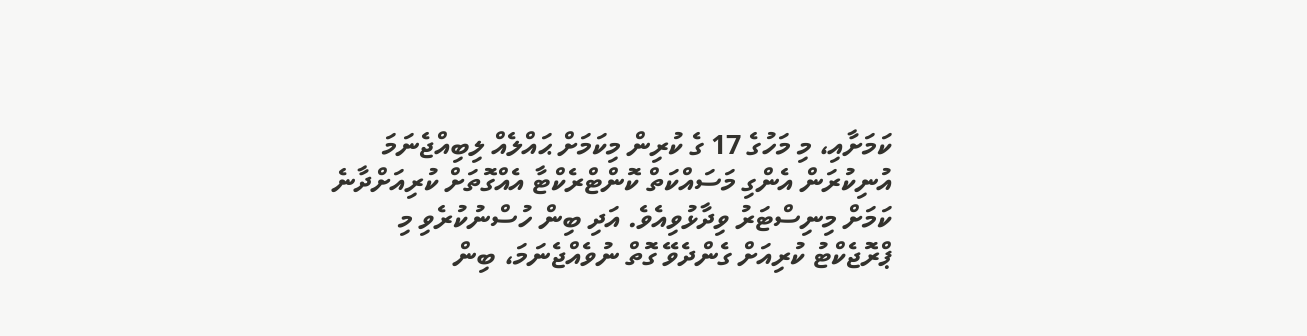ކަމަށާއި، މި މަހުގެ 17 ގެ ކުރިން މިކަމަށް ޙައްލެއް ލިބިއްޖެނަމަ އުނިކުރަން އެންގި މަސައްކަތް ކޮންޓްރެކްޓާ އެއްގޮތަށް ކުރިއަށްދާނެ ކަމަށް މިނިސްޓަރު ވިދާޅުވިއެވެ. އަދި ބިން ހުސްނުކުރެވި މި ޕްރޮޖެކްޓު ކުރިއަށް ގެންދެވޭ ގޮތް ނުވެއްޖެނަމަ، ބިން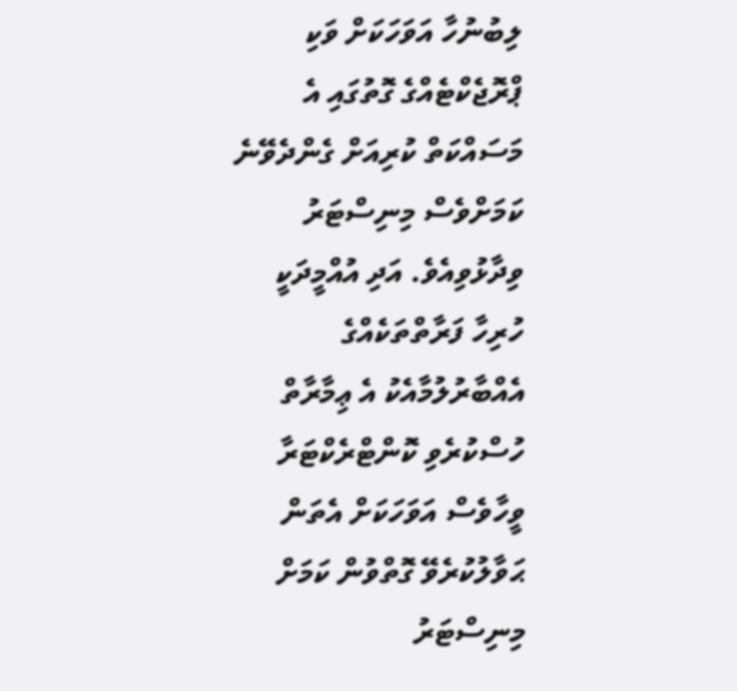ލިބުނުހާ އަވަހަކަށް ވަކި ޕްރޮޖެކްޓެއްގެ ގޮތުގައި އެ މަސައްކަތް ކުރިއަށް ގެންދެވޭނެ ކަމަށްވެސް މިނިސްޓަރު ވިދާޅުވިއެވެ. އަދި އުއްމީދަކީ ހުރިހާ ފަރާތްތަކެއްގެ އެއްބާރުލުމާއެކު އެ ޢިމާރާތް ހުސްކުރެވި ކޮންޓްރެކްޓަރާ ވީހާވެސް އަވަހަކަށް އެތަން ޙަވާލުކުރެވޭ ގޮތްވުން ކަމަށް މިނިސްޓަރު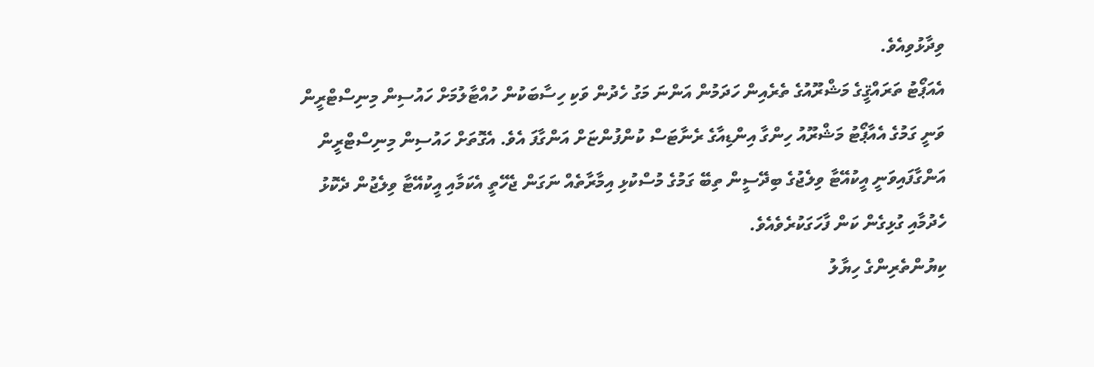ވިދާޅުވިއެވެ.
އެއަޕޯޓު ތަރައްޤީގެ މަޝްރޫއުގެ ތެރެއިން ހަދަމުން އަންނަ މަގު ހެދުން ވަކި ހިސާބަކުން ހުއްޓާލުމަށް ހައުސިން މިނިސްޓްރީން ވަނީ ގަމުގެ އެއާޕޯޓު މަޝްރޫއު ހިންގާ އިންޑިއާގެ ރެނާޓަސް ކުންފުންޏަށް އަންގާފަ އެވެ. އެގޮތަށް ހައުސިން މިނިސްޓްރީން އަންގާފައިވަނީ އީކުއޭޓާ ވިލެޖުގެ ބިދޭސީން ތިބޭ ގަމުގެ މުސްކުޅި އިމާރާތެއް ނަގަން ޖެހޭތީ އެކަމާއި އީކުއޭޓާ ވިލެޖުން ދެކޮޅު ހެދުމާއި ގުޅިގެން ކަން ފާހަގަކުރެވެއެވެ.
ކިޔުންތެރިންގެ ހިޔާލު